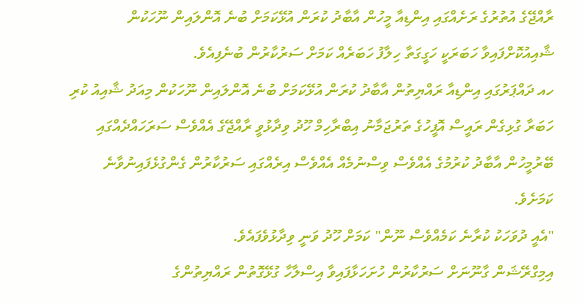ރާއްޖޭގެ އުތުރުގެ ރަށެއްގައި އިންޑިއާ މީހުން އާބާދު ކުރަން އުޅޭކަމަށް ބުނެ އޮންލައިން ނޫހަކުން ޝާއިއުކޮށްފައިވާ ހަބަރަކީ ހަގީގަތާ ހިލާފު ހަބަރެއް ކަމަށް ސަރުކާރުން ބުނެފިއެވެ.
ހއ ދައްޕަރުގައި އިންޑިއާ ރައްޔިތުން އާބާދު ކުރަން އުޅޭކަމަށް ބުނެ އޮންލައިން ނޫހަކުން މިއަދު ޝާއިއު ކުރި ހަބަރާ ގުޅިގެން ރައީސް އޮފީހުގެ ތަރުޖަމާނު އިބްރާހިމް ހޫދު ވިދާޅުވީ ރާއްޖޭގެ އެއްވެސް ސަރަހައްދެއްގައި ބޭރުމީހުން އާބާދު ކުރުމުގެ އެއްވެސް ވިސްނުމެއް އެއްވެސް އިރެއްގައި ސަރުކާރުން ގެންގުޅެފައިނުވާނެ ކަމަށެވެ.
"އެއީ ދުވަހަކު ކުރާނެ ކަމެއްވެސް ނޫން" ކަމަށް ހޫދު ވަނީ ވިދާޅުވެފައެވެ.
އިމިގްރޭޝަން ގާނޫނަށް ސަރުކާރުން ހުށަހަޅާފައިވާ އިސްލާހާ ގުޅޭގޮތުން ރައްޔިތުންގެ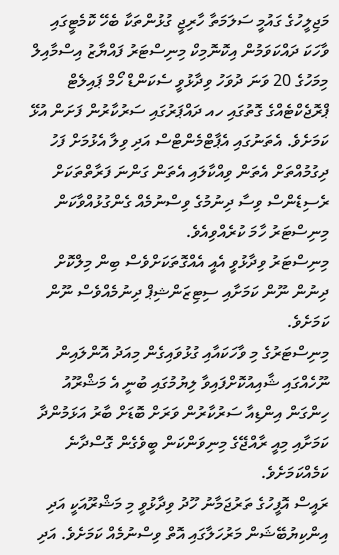މަޖިލީހުގެ ގައުމީ ސަލަމަތާ ހާރިޖީ ގުޅުންތަކާ ބެހޭ ކޮމެޓީގައި ވާހަކަ ދައްކަވަމުން އިކޮނޮމިކް މިނިސްޓަރު ފައްޔާޒު އިސްމާއިލް މިމަހުގެ 20 ވަނަ ދުވަހު ވިދާޅުވީ ސެކަންޑް ހޯމް ޕައިލެޓް ޕްރޮޖެކްޓެއްގެ ގޮތުގައި ހއ ދައްޕަރުގައި ސަރުކާރުން ފަށަން އުޅޭ ކަމަށެވެ. އެތަނުގައި އެޕާޓްމެންޓްސް އަދި ވިލާ އެޅުމަށް ފަހު ދިގުމުއްތަށް އެތަން ވިއްކާލައި އެތަން ގަންނަ ފަރާތްތަކަށް ރެސިޑެންސް ވިސާ ދިނުމުގެ ވިސްނުމެއް ގެންގުޅުއްވާކަން މިނިސްޓަރު ހާމަ ކުރެއްވިއެވެ.
މިނިސްޓަރު ވިދާޅުވީ އެއީ އެއްގޮތަކަށްވެސް ބިން މިލްކޮށް ދިނުން ނޫން ކަމަށާއި ސިޓިޒަންޝިޕް ދިނުމެއްވެސް ނޫން ކަމަށެވެ.
މިނިސްޓަރުގެ މި ވާހަކައާއި ގުޅުވައިގެން މިއަދު އޮންލައިން ނޫހެއްގައި ޝާއިއުކޮށްފައިވާ ލިޔުމުގައި ބުނީ އެ މަޝްރޫއު ހިންގަން އިންޑިއާ ސަރުކާރުން ވަރަށް ބޮޑަށް ބާރު އަޅަމުންދާ ކަމަށާއި މިއީ ރާއްޖޭގެ މިނިވަންކަން ބީވެގެން ގޮސްދާނެ ކަމެއްކަމަށެވެ.
ރައީސް އޮފީހުގެ ތަރުޖަމާނު ހޫދު ވިދާޅުވީ މި މަޝްރޫއަކީ އަދި އިންކިޔުބޭޝަން މަރުހަލާގައި އޮތް ވިސްނުމެއް ކަމަށެވެ. އަދި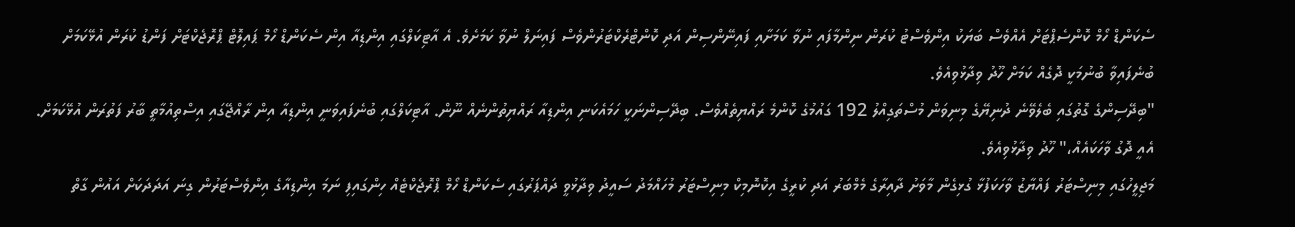ސެކަންޑް ހޯމް ކޮންސެޕްޓަށް އެއްވެސް ބަޔަކު އިންވެސްޓު ކުރަން ނިންމާފައި ނުވާ ކަމަށާއި ފައިނޭންސިން އަދި ކޮންޓްރެކްޓަރުންވެސް ފައިނަލް ނުވާ ކަމަށެވެ. އެ އާޓިކަލްގައި އިންޑިއާ އިން ސެކަންޑް ހޯމް ޕައިލޮޓް ޕްރޮޖެކްޓަށް ފަންޑު ކުރަން އުޅޭކަމަށް ބުނެފައިވާ ބުނުމަކީ ދޮގެއް ކަމަށް ހޫދު ވިދާޅުވިއެވެ.
"ބިދޭސިންގެ ގޮތުގައި ބެލެވޭނެ ދުނިޔޭގެ މިނިވަން މުސްތަގިއްލު 192 ގައުމުގެ ކޮންމެ ރައްޔިތެއްވެސް. ބިދޭސިންނަކީ ހަމައެކަނި އިންޑިއާ ރައްޔިތުންނެއް ނޫން. އާޓިކަލްގައި ބުނެފައިވަނީ އިންޑިއާ އިން ރާއްޖޭގައި އިސްތިއުމާތީ ބާރު ފަތުރަން އުޅޭކަމަށް. އެއީ ދޮގު ވާހަކައެއް،" ހޫދު ވިދާޅުވިއެވެ.
މަޖިލީހުގައި މިނިސްޓަރު ފައްޔާޒު ވާހަކަފުޅާ ގުޅިގެން މާވަށު ދާއިރާގެ މެމްބަރު އަދި ކުރީގެ އިކޮނޮމިކް މިނިސްޓަރު މުހައްމަދު ސައީދު ވިދާޅުވީ ދައްޕަރުގައި ސެކަންޑް ހޯމް ޕްރޮޖެކްޓެއް ހިންގައިފި ނަމަ އިންޑިއާގެ އިންވެސްޓަރުން ގިނަ އަދަދަކަށް އައުން ގާތް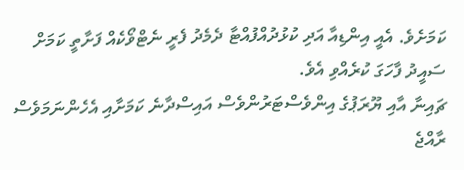ކަމަށެވެ. އެއީ އިންޑިއާ އަދި ކުޅުދުއްފުއްޓާ ދެމެދު ފެރީ ނެޓްވޯކެއް ފަށާތީ ކަމަށް ސައީދު ފާހަގަ ކުރެއްވި އެވެ.
ޗައިނާ އާއި ޔޫރަޕުގެ އިންވެސްޓަރުންވެސް އައިސްދާނެ ކަމަށާއި އެހެންނަމަވެސް ރާއްޖެ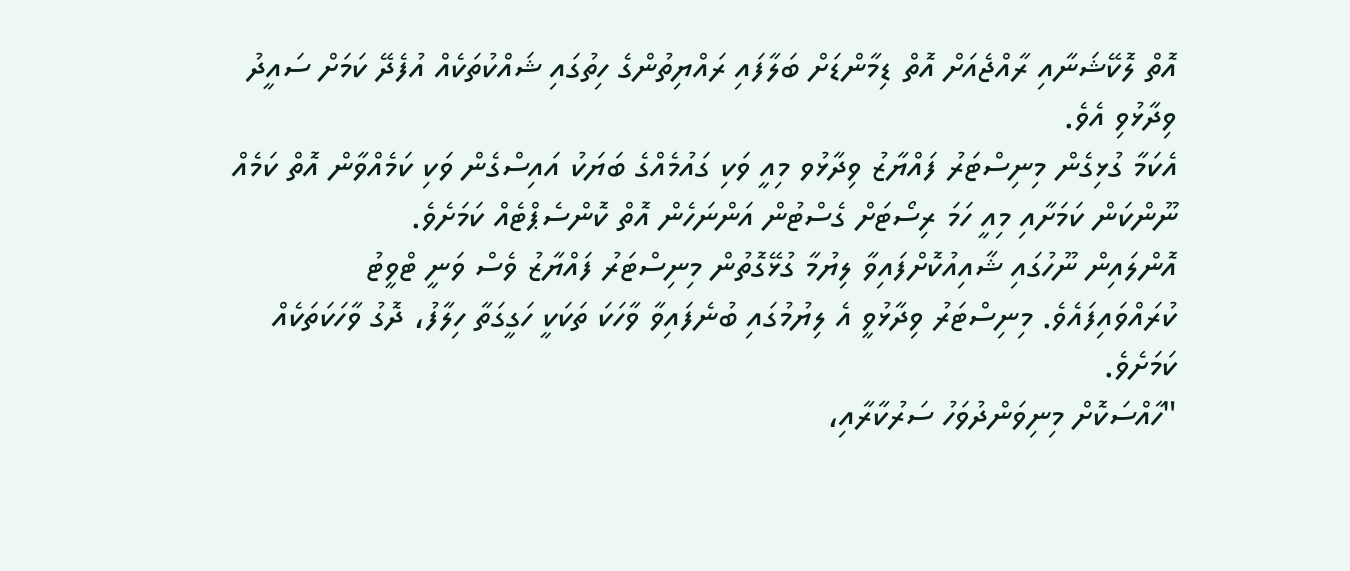އޮތް ލޮކޭޝަނާއި ރާއްޖެއަށް އޮތް ޑިމާންޑަށް ބަލާފައި ރައްޔިތުންގެ ހިތުގައި ޝައްކުތަކެއް އުފެދޭ ކަމަށް ސައީދު ވިދާޅުވި އެވެ.
އެކަމާ ގުޅިގެން މިނިސްޓަރު ފައްޔާޒު ވިދާޅުވ މިއީ ވަކި ގައުމެއްގެ ބަޔަކު އައިސްގެން ވަކި ކަމެއްވާން އޮތް ކަމެއް ނޫންކަން ކަމަށާއި މިއީ ހަމަ ރިސޯޓަށް ގެސްޓުން އަންނަހެން އޮތް ކޮންސެޕްޓެއް ކަމަށެވެ.
އޮންލައިން ނޫހުގައި ޝާއިއުކޮށްފައިވާ ލިޔުމާ ގުޅޭގޮތުން މިނިސްޓަރު ފައްޔާޒު ވެސް ވަނީ ޓްވީޓު ކުރައްވައިފައެވެ. މިނިސްޓަރު ވިދާޅުވީ އެ ލިޔުމުގައި ބުނެފައިވާ ވާހަކަ ތަކަކީ ހަގީގަތާ ހިލާފު، ދޮގު ވާހަކަތަކެއް ކަމަށެވެ.
"ހާއްސަކޮށް މިނިވަންދުވަހު ސަރުކާރާއި،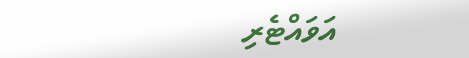އަވައްޓެރި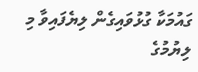ގައުމަކާ ގުޅުވައިގެން ލިޔެފައިވާ މި ލިޔުމުގެ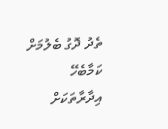ތެދު ދޮގު ބެލުމަށް ކަމާބެހޭ އިދާރާތަކަށް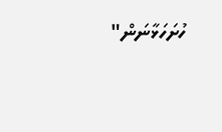ހުށަހަޅާނަން"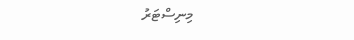މިނިސްޓަރު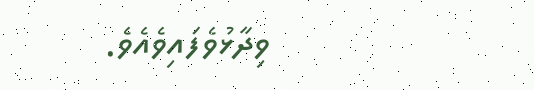ވިދާޅުވެފައިވެއެވެ.